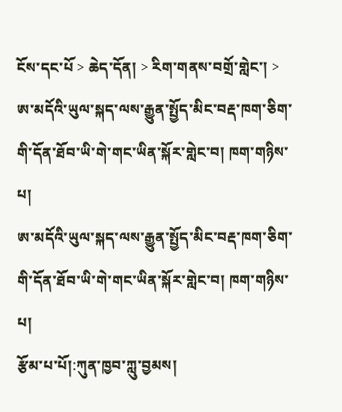ངོས་དང་པོ > ཆེད་དོན། > རིག་གནས་བགྲོ་གླེང་། > ཨ་མདོའི་ཡུལ་སྐད་ལས་རྒྱུན་སྤྱོད་མིང་བརྡ་ཁག་ཅིག་གི་དོན་ཐོབ་ཡི་གེ་གང་ཡིན་སྐོར་གླེང་བ། ཁག་གཉིས་པ།
ཨ་མདོའི་ཡུལ་སྐད་ལས་རྒྱུན་སྤྱོད་མིང་བརྡ་ཁག་ཅིག་གི་དོན་ཐོབ་ཡི་གེ་གང་ཡིན་སྐོར་གླེང་བ། ཁག་གཉིས་པ།
རྩོམ་པ་པོ།:ཀུན་ཁྱབ་ཀླུ་བྱམས།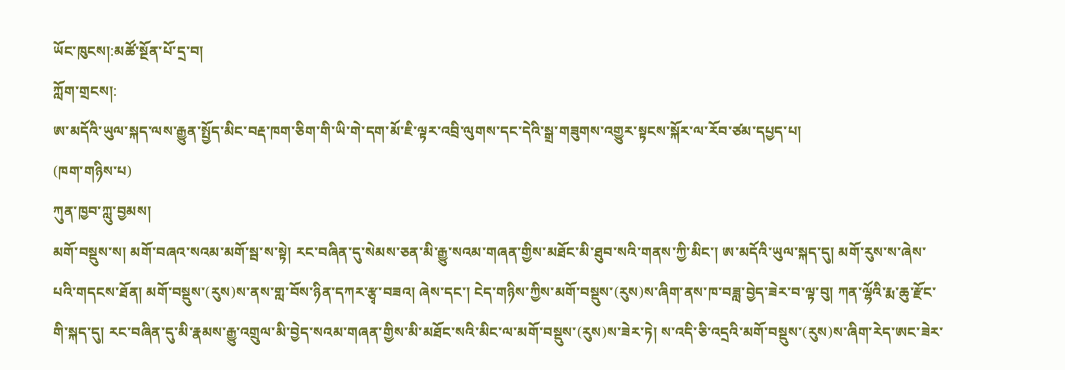ཡོང་ཁུངས།:མཚོ་སྔོན་པོ་དྲ་བ།
ཀློག་གྲངས།:
ཨ་མདོའི་ཡུལ་སྐད་ལས་རྒྱུན་སྤྱོད་མིང་བརྡ་ཁག་ཅིག་གི་ཡི་གེ་དག་མོ་ཇི་ལྟར་འབྲི་ལུགས་དང་དེའི་སྒྲ་གཟུགས་འགྱུར་སྟངས་སྐོར་ལ་རོབ་ཙམ་དཔྱད་པ།
(ཁག་གཉིས་པ)
ཀུན་ཁྱབ་ཀླུ་བྱམས།
མགོ་བསྡུས་ས། མགོ་བཞའ་སའམ་མགོ་སྦ་ས་སྟེ། རང་བཞིན་དུ་སེམས་ཅན་མི་རྒྱུ་སའམ་གཞན་གྱིས་མཐོང་མི་ཐུབ་སའི་གནས་ཀྱི་མིང་། ཨ་མདོའི་ཡུལ་སྐད་དུ། མགོ་རུས་ས་ཞེས་པའི་གདངས་ཐོན། མགོ་བསྡུས་(རུས)ས་ནས་གླ་བོས་ཉིན་དཀར་རྩྭ་བཟའ། ཞེས་དང་། ངེད་གཉིས་ཀྱིས་མགོ་བསྡུས་(རུས)ས་ཞིག་ནས་ཁ་བཟླ་བྱེད་ཟེར་བ་ལྟ་བུ། ཀན་ལྷོའི་རྨ་ཆུ་རྫོང་གི་སྐད་དུ། རང་བཞིན་དུ་མི་རྣམས་རྒྱུ་འགྲུལ་མི་བྱེད་སའམ་གཞན་གྱིས་མི་མཐོང་སའི་མིང་ལ་མགོ་བསྡུས་(རུས)ས་ཟེར་ཏེ། ས་འདི་ཅི་འདྲའི་མགོ་བསྡུས་(རུས)ས་ཞིག་རེད་ཨང་ཟེར་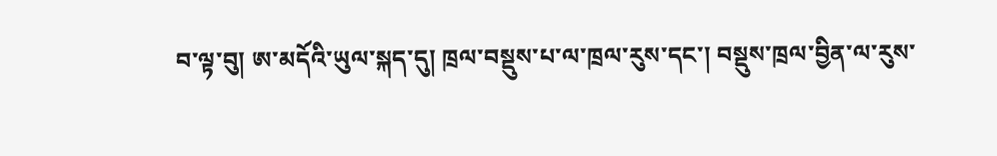བ་ལྟ་བུ། ཨ་མདོའི་ཡུལ་སྐད་དུ། ཁྲལ་བསྡུས་པ་ལ་ཁྲལ་རུས་དང་། བསྡུས་ཁྲལ་བྱིན་ལ་རུས་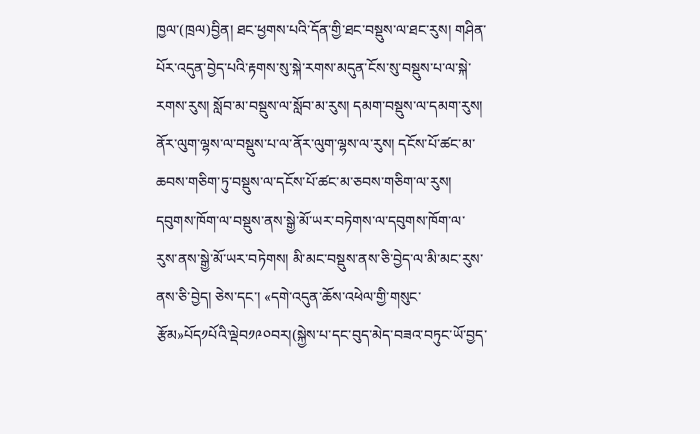ཁྱལ་(ཁྲལ)བྱིན། ཐང་ཕྱགས་པའི་དོན་གྱི་ཐང་བསྡུས་ལ་ཐང་རུས། གཤིན་པོར་འདུན་བྱེད་པའི་རྟགས་སུ་སྐེ་རགས་མདུན་ངོས་སུ་བསྡུས་པ་ལ་སྐེ་རགས་རུས། སློབ་མ་བསྡུས་ལ་སློབ་མ་རུས། དམག་བསྡུས་ལ་དམག་རུས། ནོར་ལུག་ལྷས་ལ་བསྡུས་པ་ལ་ནོར་ལུག་ལྷས་ལ་རུས། དངོས་པོ་ཚང་མ་ཆབས་གཅིག་ཏུ་བསྡུས་ལ་དངོས་པོ་ཚང་མ་ཅབས་གཅིག་ལ་རུས། དབུགས་ཁོག་ལ་བསྡུས་ནས་སྒྱེ་མོ་ཡར་བཏེགས་ལ་དབུགས་ཁོག་ལ་རུས་ནས་སྒྱེ་མོ་ཡར་བཏེགས། མི་མང་བསྡུས་ནས་ཅི་བྱེད་ལ་མི་མང་རུས་ནས་ཅི་བྱེད། ཅེས་དང་། «དགེ་འདུན་ཆོས་འཕེལ་གྱི་གསུང་རྩོམ»པོད༡པོའི་ལྡེབ༡༩༠བར།(སྐྱེས་པ་དང་བུད་མེད་བཟའ་བཏུང་ཡོ་བྱད་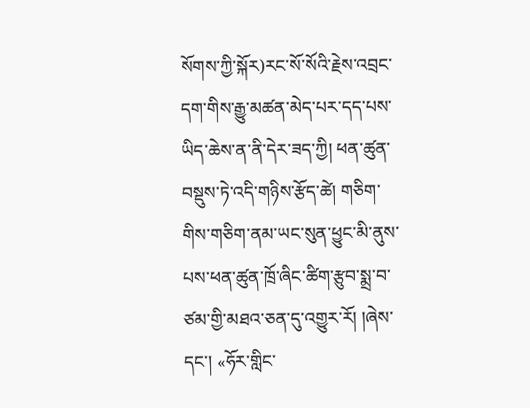སོགས་ཀྱི་སྐོར)རང་སོ་སོའི་རྗེས་འབྲང་དག་གིས་རྒྱུ་མཚན་མེད་པར་དད་པས་ཡིད་ཆེས་ན་ནི་དེར་ཟད་ཀྱི། ཕན་ཚུན་བསྡུས་ཏེ་འདི་གཉིས་རྩོད་ཚེ། གཅིག་གིས་གཅིག་ནམ་ཡང་སུན་ཕྱུང་མི་ནུས་པས་ཕན་ཚུན་ཁྲོ་ཞིང་ཚིག་རྩུབ་སྨྲ་བ་ཙམ་གྱི་མཐའ་ཅན་དུ་འགྱུར་རོ། །ཞེས་དང་། «ཧོར་གླིང་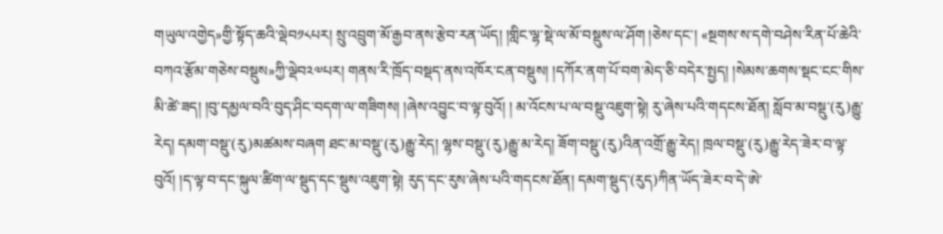གཡུལ་འགྱེད»གྱི་སྟོད་ཆའི་ལྡེབ༡༨པར། སྲུ་འབྲུག་མོ་རྒྱབ་ནས་རྩེབ་རན་ཡོད། །གླིང་ལྷ་སྡེ་ལ་མོ་བསྡུས་ལ་ཤོག །ཅེས་དང་། «སྔགས་ས་དགེ་བཤེས་རིན་པོ་ཆེའི་བཀའ་རྩོམ་གཅེས་བསྡུས»ཀྱི་ལྡེབ༢༧པར། གནས་རི་ཁྲོད་བསྡད་ནས་འཁོར་ངན་བསྡུས། །དཀོར་ནག་པོ་བག་མེད་ཅི་བདེར་སྤྱད། །སེམས་ཆགས་སྡང་ངང་གིས་མི་ཚེ་ཟད། །བུ་དམྱལ་བའི་བུད་ཤིང་བདག་ལ་གཟིགས། །ཞེས་འབྱུང་བ་ལྟ་བུའོ། ། མ་འོངས་པ་ལ་བསྡུ་འཇུག་སྟེ། རུ་ཞེས་པའི་གདངས་ཐོན། སློབ་མ་བསྡུ་(རུ)རྒྱུ་རེད། དམག་བསྡུ་(རུ)མཚམས་བཞག ཐང་མ་བསྡུ་(རུ)རྒྱུ་རེད། ལྷས་བསྡུ་(རུ)རྒྱུ་མ་རེད། ཟོག་བསྡུ་(རུ)འིན་འགྲོ་རྒྱུ་རེད། ཁྲལ་བསྡུ་(རུ)རྒྱུ་རེད་ཟེར་བ་ལྟ་བུའོ། །ད་ལྟ་བ་དང་སྐུལ་ཚིག་ལ་སྡུད་དང་སྡུས་འཇུག་སྟེ། རུད་དང་རུས་ཞེས་པའི་གདངས་ཐོན། དམག་སྡུད་(རུད)ཀིན་ཡོད་ཟེར་བ་དེ་ཨེ་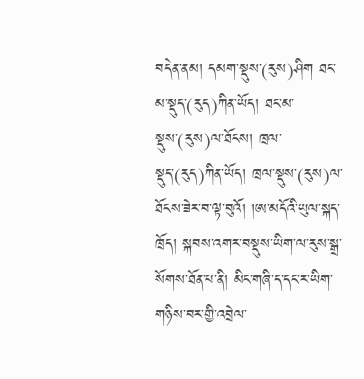བདེན་ནམ། དམག་སྡུས་(རུས)ཤིག ཐང་མ་སྡུད་(རུད)ཀིན་ཡོད། ཐང་མ་སྡུས་(རུས)ལ་ཐོངས། ཁྲལ་སྡུད་(རུད)ཀིན་ཡོད། ཁྲལ་སྡུས་(རུས)ལ་ཐོངས་ཟེར་བ་ལྟ་བུའོ། །ཨ་མདོའི་ཡུལ་སྐད་ཁྲོད། སྐབས་འགར་བསྡུས་ཡིག་ལ་རུས་སྒྲ་སོགས་ཐོན་པ་ནི། མིང་གཞི་ད་དང་ར་ཡིག་གཉིས་བར་གྱི་འབྲེལ་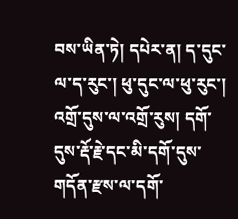བས་ཡིན་ཏེ། དཔེར་ན། ད་དུང་ལ་ད་རུང་། ཕུ་དུང་ལ་ཕུ་རུང་། འགྲོ་དུས་ལ་འགྲོ་རུས། དགོ་དུས་རྡོ་རྗེ་དང་མི་དགོ་དུས་གདོན་རྫས་ལ་དགོ་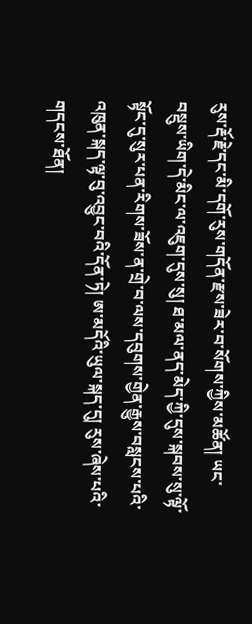རུས་རྡོ་རྗེ་དང་མི་དགོ་རུས་གདོན་རྫས་ཟེར་བ་སོགས་ཀྱིས་མཚོན། ཡང་བསྡུས་ཡིག་དེ་མིང་ལ་འཇུག་དུས་སུ། ཐ་མལ་ནད་མེད་ཀྱི་དུས་སྐབས་སུ་ལྟོ་སྟོང་དུ་སུར་པན་རིགས་ཟོས་ན་གྲེ་བ་ལས་དབུགས་གྱེན་རྒྱུས་བསླངས་པའི་འཁུན་སྐད་ལྟ་བུ་འབྱུང་བའི་དོན་ཏེ། ཨ་མདོའི་ཡུལ་སྐད་དུ། རུས་ཞེས་པའི་གདངས་ཐོན།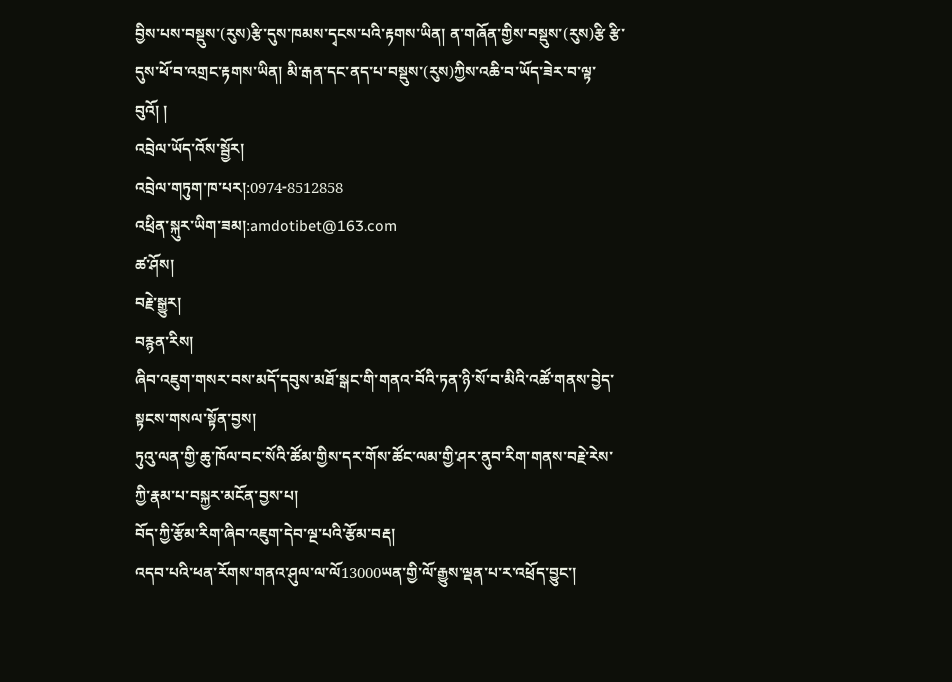བྱིས་པས་བསྡུས་(རུས)རྩི་དུས་ཁམས་དྭངས་པའི་རྟགས་ཡིན། ན་གཞོན་གྱིས་བསྡུས་(རུས)རྩི རྩི་དུས་ཕོ་བ་འགྲང་རྟགས་ཡིན། མི་རྒན་དང་ནད་པ་བསྡུས་(རུས)ཀྱིས་འཆི་བ་ཡོད་ཟེར་བ་ལྟ་བུའོ། །
འབྲེལ་ཡོད་འོས་སྦྱོར།
འབྲེལ་གཏུག་ཁ་པར།:0974-8512858
འཕྲིན་སྐུར་ཡིག་ཟམ།:amdotibet@163.com
ཚ་ཤོས།
བརྗེ་སྒྱུར།
བརྙན་རིས།
ཞིབ་འཇུག་གསར་བས་མདོ་དབུས་མཐོ་སྒང་གི་གནའ་བོའི་ཏན་ཉི་སོ་བ་མིའི་འཚོ་གནས་བྱེད་སྟངས་གསལ་སྟོན་བྱས།
ཏུའུ་ལན་གྱི་ཆུ་ཁོལ་བང་སོའི་ཚོམ་གྱིས་དར་གོས་ཚོང་ལམ་གྱི་ཤར་ནུབ་རིག་གནས་བརྗེ་རེས་ཀྱི་རྣམ་པ་བསྐྱར་མངོན་བྱས་པ།
བོད་ཀྱི་རྩོམ་རིག་ཞིབ་འཇུག་དེབ་ལྔ་པའི་རྩོམ་བརྡ།
འདབ་པའི་ཕན་རོགས་གནའ་ཤུལ་ལ་ལོ13000ཡན་གྱི་ལོ་རྒྱུས་ལྡན་པ་ར་འཕྲོད་བྱུང་།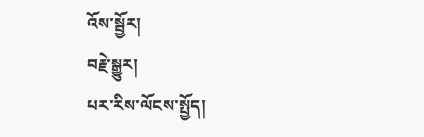འོས་སྦྱོར།
བརྗེ་སྒྱུར།
པར་རིས་ལོངས་སྤྱོད།